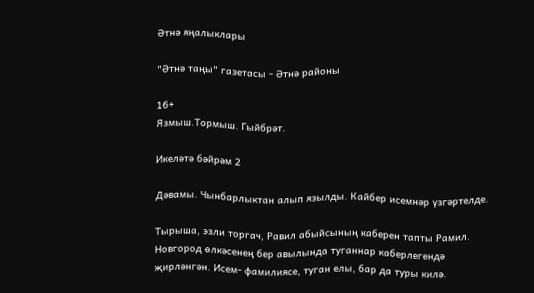Әтнә яңалыклары

"Әтнә таңы" газетасы - Әтнә районы

16+
Язмыш.Тормыш. Гыйбрәт.

Икеләтә бәйрәм 2

Дәвамы. Чынбарлыктан алып язылды. Кайбер исемнәр үзгәртелде.

Тырыша, эзли торгач, Равил абыйсының каберен тапты Рамил. Новгород өлкәсенең бер авылында туганнар каберлегендә җирләнгән. Исем- фамилиясе, туган елы, бар да туры килә.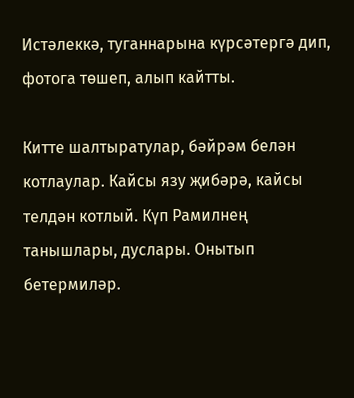Истәлеккә, туганнарына күрсәтергә дип, фотога төшеп, алып кайтты.

Китте шалтыратулар, бәйрәм белән котлаулар. Кайсы язу җибәрә, кайсы телдән котлый. Күп Рамилнең танышлары, дуслары. Онытып бетермиләр.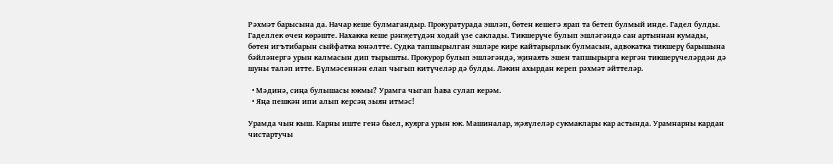Рәхмәт барысына да. Начар кеше булмагандыр. Прокуратурада эшләп, бөтен кешегә ярап та бетеп булмый инде. Гадел булды. Гаделлек өчен көрәште. Нахакка кеше рәнҗетүдән ходай үзе саклады. Тикшерүче булып эшләгәндә сан артыннан кумады, бөтен игътибарын сыйфатка юнәлтте. Судка тапшырылган эшләре кире кайтарырлык булмасын, адвокатка тикшерү барышына бәйләнергә урын калмасын дип тырышты. Прокурор булып эшләгәндә, җинаять эшен тапшырырга кергән тикшерүчеләрдән дә шуны таләп итте. Бүлмәсеннән елап чыгып китүчеләр дә булды. Ләкин ахырдан кереп рәхмәт әйттеләр.

  • Мәдинә, сиңа булышасы юкмы? Урамга чыгап һава сулап керәм.
  • Яңа пешкән ипи алып керсәң зыян итмәс!

Урамда чын кыш. Карны иште генә быел, куярга урын юк. Машиналар, җәяүлеләр сукмаклары кар астында. Урамнарны кардан чистартучы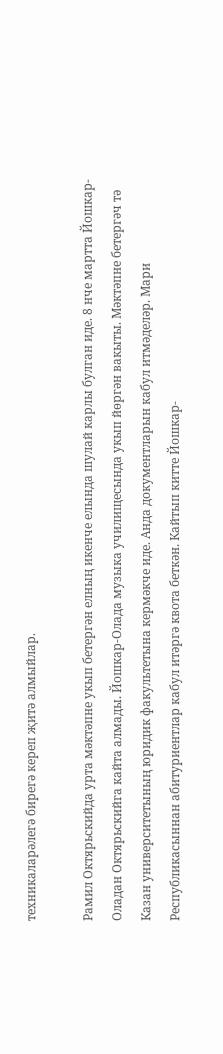техникаларәлегә бирегә кереп җитә алмыйлар.

Рамил Октярьскийда урта мәктәпне укып бетергән елның икенче елында шулай карлы булган иде. 8 нче мартта Йошкар-Оладан Октярьскийга кайта алмады. Йошкар-Олада музыка училищесында укып йөргән вакыты. Мәктәпне бетергәч тә Казан университетының юридик факультетына кермәкче иде. Анда документларын кабул итмәделәр. Мари Республикасыннан абитуриентлар кабул итәргә квота беткән. Кайтып китте Йошкар-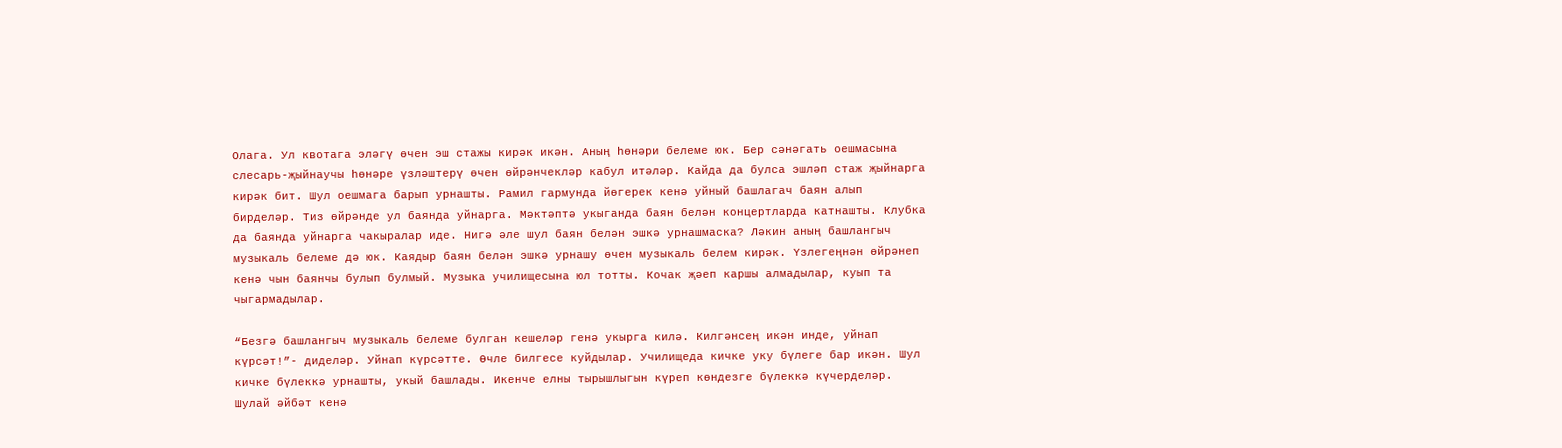Олага. Ул квотага эләгү өчен эш стажы кирәк икән. Аның һөнәри белеме юк. Бер сәнәгать оешмасына слесарь-җыйнаучы һөнәре үзләштерү өчен өйрәнчекләр кабул итәләр. Кайда да булса эшләп стаж җыйнарга кирәк бит. Шул оешмага барып урнашты. Рамил гармунда йөгерек кенә уйный башлагач баян алып бирделәр. Тиз өйрәнде ул баянда уйнарга. Мәктәптә укыганда баян белән концертларда катнашты. Клубка да баянда уйнарга чакыралар иде. Нигә әле шул баян белән эшкә урнашмаска? Ләкин аның башлангыч музыкаль белеме дә юк. Каядыр баян белән эшкә урнашу өчен музыкаль белем кирәк. Үзлегеңнән өйрәнеп кенә чын баянчы булып булмый. Музыка училищесына юл тотты. Кочак җәеп каршы алмадылар, куып та чыгармадылар.

“Безгә башлангыч музыкаль белеме булган кешеләр генә укырга килә. Килгәнсең икән инде, уйнап күрсәт!”- диделәр. Уйнап күрсәтте. Өчле билгесе куйдылар. Училищеда кичке уку бүлеге бар икән. Шул кичке бүлеккә урнашты, укый башлады. Икенче елны тырышлыгын күреп көндезге бүлеккә күчерделәр. Шулай әйбәт кенә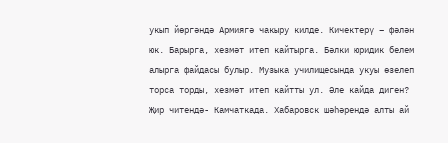укып йөргәндә Армиягә чакыру килде. Кичектерү – фәлән юк. Барырга, хезмәт итеп кайтырга. Бәлки юридик белем алырга файдасы булыр. Музыка училищесында укуы өзелеп торса торды, хезмәт итеп кайтты ул. Әле кайда диген? Җир читендә- Камчаткада. Хабаровск шәһәрендә алты ай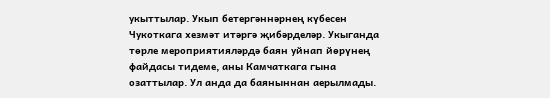укыттылар. Укып бетергәннәрнең күбесен Чукоткага хезмәт итәргә җибәрделәр. Укыганда төрле мероприятияләрдә баян уйнап йөрүнең файдасы тидеме, аны Камчаткага гына озаттылар. Ул анда да баяныннан аерылмады.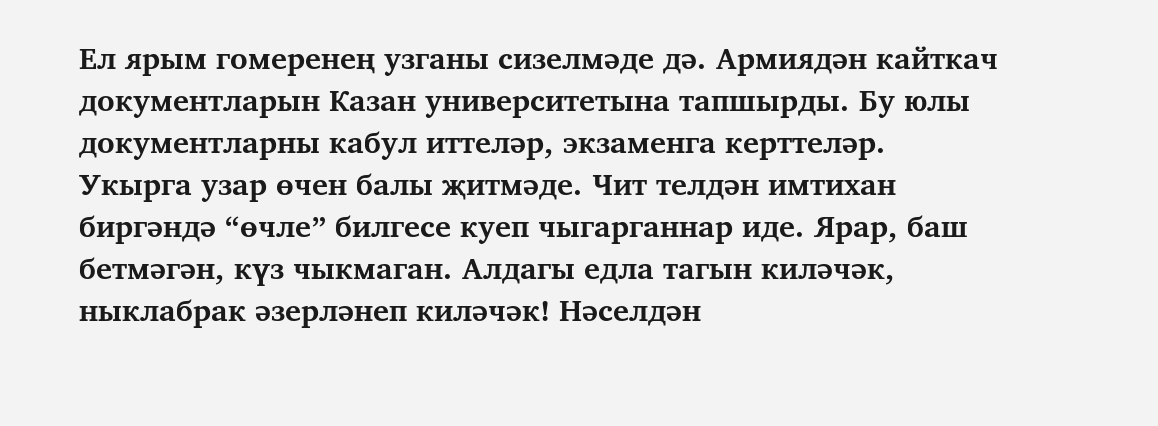Ел ярым гомеренең узганы сизелмәде дә. Армиядән кайткач документларын Казан университетына тапшырды. Бу юлы документларны кабул иттеләр, экзаменга керттеләр. Укырга узар өчен балы җитмәде. Чит телдән имтихан биргәндә “өчле” билгесе куеп чыгарганнар иде. Ярар, баш бетмәгән, күз чыкмаган. Алдагы едла тагын киләчәк, ныклабрак әзерләнеп киләчәк! Нәселдән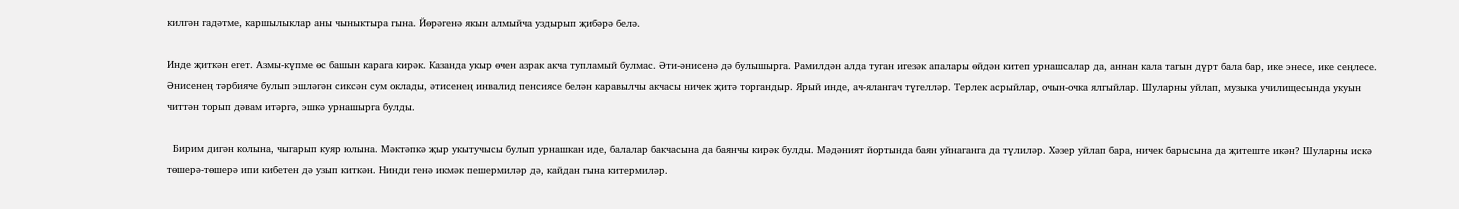килгән гадәтме, каршылыклар аны чыныктыра гына. Йөрәгенә якын алмыйча уздырып җибәрә белә.

Инде җиткән егет. Азмы-күпме өс башын карага кирәк. Казанда укыр өчен азрак акча тупламый булмас. Әти-әнисенә дә булышырга. Рамилдән алда туган игезәк апалары өйдән китеп урнашсалар да, аннан кала тагын дүрт бала бар, ике энесе, ике сеңлесе. Әнисенең тәрбияче булып эшләгән сиксән сум оклады, әтисенең инвалид пенсиясе белән каравылчы акчасы ничек җитә торгандыр. Ярый инде, ач-ялангач түгелләр. Терлек асрыйлар, очын-очка ялгыйлар. Шуларны уйлап, музыка училищесында укуын читтән торып дәвам итәргә, эшкә урнашырга булды.

  Бирим дигән колына, чыгарып куяр юлына. Мәктәпкә җыр укытучысы булып урнашкан иде, балалар бакчасына да баянчы кирәк булды. Мәдәният йортында баян уйнаганга да түлиләр. Хәзер уйлап бара, ничек барысына да җитеште икән? Шуларны искә төшерә-төшерә ипи кибетен дә узып киткән. Нинди генә икмәк пешермиләр дә, кайдан гына китермиләр.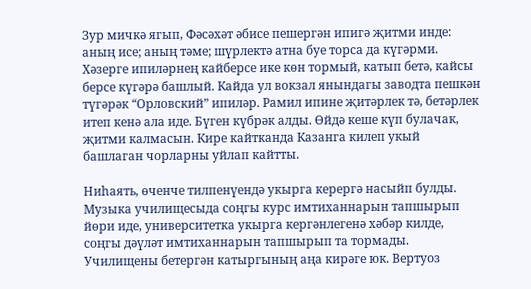Зур мичкә ягып, Фәсәхәт әбисе пешергән ипигә җитми инде: аның исе; аның тәме; шүрлектә атна буе торса да күгәрми. Хәзерге ипиләрнең кайберсе ике көн тормый, катып бетә, кайсы берсе күгәрә башлый. Кайда ул вокзал янындагы заводта пешкән түгәрәк “Орловский” ипиләр. Рамил ипине җитәрлек тә, бетәрлек итеп кенә ала иде. Бүген күбрәк алды. Өйдә кеше күп булачак, җитми калмасын. Кире кайтканда Казанга килеп укый башлаган чорларны уйлап кайтты.

Ниһаять, өченче тилпенүендә укырга керергә насыйп булды. Музыка училищесыда соңгы курс имтиханнарын тапшырып йөри иде, университетка укырга кергәнлегенә хәбәр килде, соңгы дәүләт имтиханнарын тапшырып та тормады. Училищены бетергән катыргының аңа кирәге юк. Вертуоз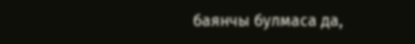баянчы булмаса да,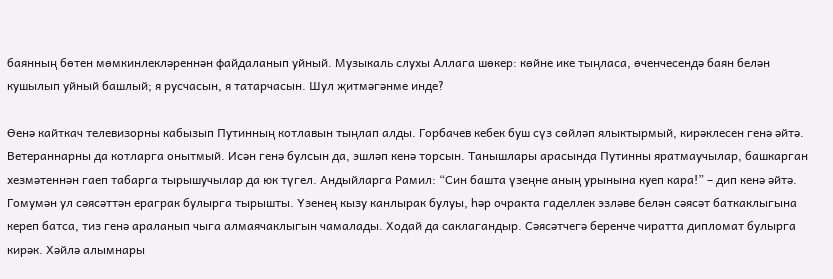баянның бөтен мөмкинлекләреннән файдаланып уйный. Музыкаль слухы Аллага шөкер: көйне ике тыңласа, өченчесендә баян белән кушылып уйный башлый; я русчасын, я татарчасын. Шул җитмәгәнме инде?

Өенә кайткач телевизорны кабызып Путинның котлавын тыңлап алды. Горбачев кебек буш сүз сөйләп ялыктырмый, кирәклесен генә әйтә. Ветераннарны да котларга онытмый. Исән генә булсын да, эшләп кенә торсын. Танышлары арасында Путинны яратмаучылар, башкарган хезмәтеннән гаеп табарга тырышучылар да юк түгел. Андыйларга Рамил: “Син башта үзеңне аның урынына куеп кара!” – дип кенә әйтә. Гомумән ул сәясәттән ераграк булырга тырышты. Үзенең кызу канлырак булуы, һәр очракта гаделлек эзләве белән сәясәт баткаклыгына кереп батса, тиз генә араланып чыга алмаячаклыгын чамалады. Ходай да саклагандыр. Сәясәтчегә беренче чиратта дипломат булырга кирәк. Хәйлә алымнары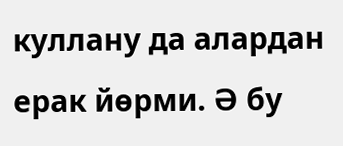куллану да алардан ерак йөрми. Ә бу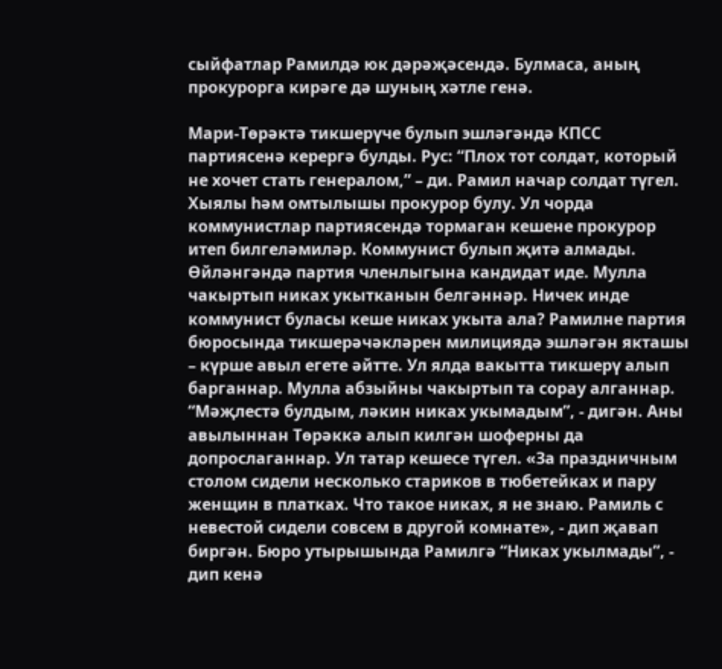сыйфатлар Рамилдә юк дәрәҗәсендә. Булмаса, аның прокурорга кирәге дә шуның хәтле генә.

Мари-Төрәктә тикшерүче булып эшләгәндә КПСС партиясенә керергә булды. Рус: “Плох тот солдат, который не хочет стать генералом,” – ди. Рамил начар солдат түгел. Хыялы һәм омтылышы прокурор булу. Ул чорда коммунистлар партиясендә тормаган кешене прокурор итеп билгеләмиләр. Коммунист булып җитә алмады. Өйләнгәндә партия членлыгына кандидат иде. Мулла чакыртып никах укытканын белгәннәр. Ничек инде коммунист буласы кеше никах укыта ала? Рамилне партия бюросында тикшерәчәкләрен милициядә эшләгән якташы – күрше авыл егете әйтте. Ул ялда вакытта тикшерү алып барганнар. Мулла абзыйны чакыртып та сорау алганнар. “Мәҗлестә булдым, ләкин никах укымадым”, - дигән. Аны авылыннан Төрәккә алып килгән шоферны да допрослаганнар. Ул татар кешесе түгел. «За праздничным столом сидели несколько стариков в тюбетейках и пару женщин в платках. Что такое никах, я не знаю. Рамиль с невестой сидели совсем в другой комнате», - дип җавап биргән. Бюро утырышында Рамилгә “Никах укылмады”, - дип кенә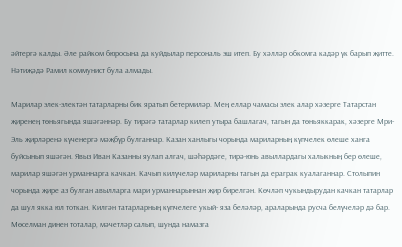әйтергә калды. Әле райком бюросына да куйдылар персональ эш итеп. Бу хәлләр обкомга кадәр үк барып җитте. Нәтиҗәдә Рамил коммунист була алмады.

Марилар элек-электән татарларны бик яратып бетермиләр. Мең еллар чамасы элек алар хәзерге Татарстан җиренең төньягында яшәгәннәр. Бу тирәгә татарлар килеп утыра башлагач, тагын да төньяккарак, хәзерге Мри-Эль җирләренә күченергә мәҗбүр булганнар. Казан ханлыгы чорында мариларның күпчелек өлеше ханга буйсынып яшәгән. Явыз Иван Казанны яулап алгач, шәһәрдәге, тирә-юнь авыллардагы халыкның бер өлеше, марилар яшәгән урманнарга качкан. Качып килүчеләр мариларны тагын да ераграк куалаганнар. Столыпин чорында җире аз булган авылларга мари урманнарыннан җир бирелгән. Көчләп чукындырудан качкан татарлар да шул якка юл тоткан. Килгән татарларның күпчелеге укый- яза беләләр, араларында русча белүчеләр дә бар. Мөселман динен тоталар, мәчетләр салып, шунда намазга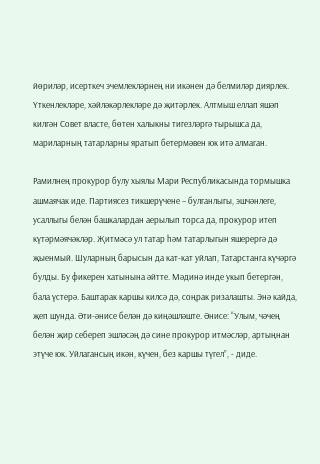йөриләр, исерткеч эчемлекләрнең ни икәнен дә белмиләр диярлек. Үткенлекләре, хәйләкәрлекләре дә җитәрлек. Алтмыш еллап яшәп килгән Совет власте, бөтен халыкны тигезләргә тырышса да, мариларның татарларны яратып бетермәвен юк итә алмаган.

Рамилнең прокурор булу хыялы Мари Республикасында тормышка ашмаячак иде. Партиясез тикшерүчене – булганлыгы, эшчәнлеге, усаллыгы белән башкалардан аерылып торса да, прокурор итеп күтәрмәячәкләр. Җитмәсә ул татар һәм татарлыгын яшерергә дә җыенмый. Шуларның барысын да кат-кат уйлап, Татарстанга күчәргә булды. Бу фикерен хатынына әйтте. Мәдинә инде укып бетергән, бала үстерә. Баштарак каршы килсә дә, соңрак ризалашты. Энә кайда, җеп шунда. Әти-әнисе белән дә киңәшләште. Әнисе: “Улым, чәчең белән җир себереп эшләсәң дә сине прокурор итмәсләр, артыңнан этүче юк. Уйлагансың икән, күчен, без каршы түгел”, - диде.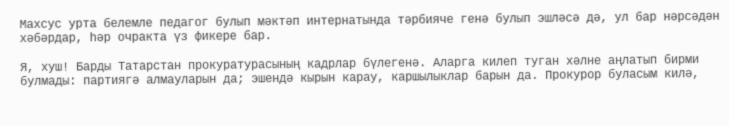Махсус урта белемле педагог булып мәктәп интернатында тәрбияче генә булып эшләсә дә, ул бар нәрсәдән хәбәрдар, һәр очракта үз фикере бар.

Я, хуш! Барды Татарстан прокуратурасының кадрлар бүлегенә. Аларга килеп туган хәлне аңлатып бирми булмады: партиягә алмауларын да; эшендә кырын карау, каршылыклар барын да. Прокурор буласым килә,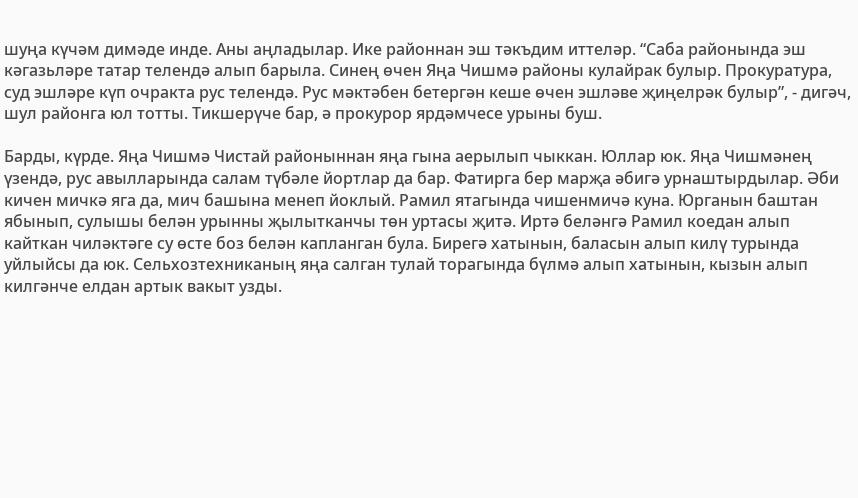шуңа күчәм димәде инде. Аны аңладылар. Ике районнан эш тәкъдим иттеләр. “Саба районында эш кәгазьләре татар телендә алып барыла. Синең өчен Яңа Чишмә районы кулайрак булыр. Прокуратура, суд эшләре күп очракта рус телендә. Рус мәктәбен бетергән кеше өчен эшләве җиңелрәк булыр”, - дигәч, шул районга юл тотты. Тикшерүче бар, ә прокурор ярдәмчесе урыны буш.

Барды, күрде. Яңа Чишмә Чистай районыннан яңа гына аерылып чыккан. Юллар юк. Яңа Чишмәнең үзендә, рус авылларында салам түбәле йортлар да бар. Фатирга бер марҗа әбигә урнаштырдылар. Әби кичен мичкә яга да, мич башына менеп йоклый. Рамил ятагында чишенмичә куна. Юрганын баштан ябынып, сулышы белән урынны җылытканчы төн уртасы җитә. Иртә беләнгә Рамил коедан алып кайткан чиләктәге су өсте боз белән капланган була. Бирегә хатынын, баласын алып килү турында уйлыйсы да юк. Сельхозтехниканың яңа салган тулай торагында бүлмә алып хатынын, кызын алып килгәнче елдан артык вакыт узды.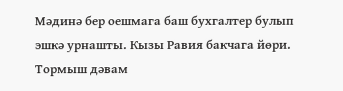Мәдинә бер оешмага баш бухгалтер булып эшкә урнашты. Кызы Равия бакчага йөри. Тормыш дәвам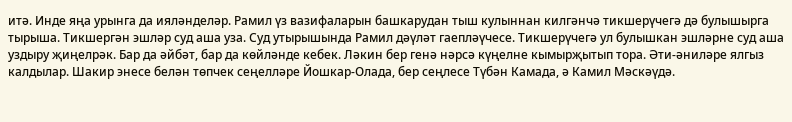итә. Инде яңа урынга да ияләнделәр. Рамил үз вазифаларын башкарудан тыш кулыннан килгәнчә тикшерүчегә дә булышырга тырыша. Тикшергән эшләр суд аша уза. Суд утырышында Рамил дәүләт гаепләүчесе. Тикшерүчегә ул булышкан эшләрне суд аша уздыру җиңелрәк. Бар да әйбәт, бар да көйләнде кебек. Ләкин бер генә нәрсә күңелне кымырҗытып тора. Әти-әниләре ялгыз калдылар. Шакир энесе белән төпчек сеңелләре Йошкар-Олада, бер сеңлесе Түбән Камада, ә Камил Мәскәүдә.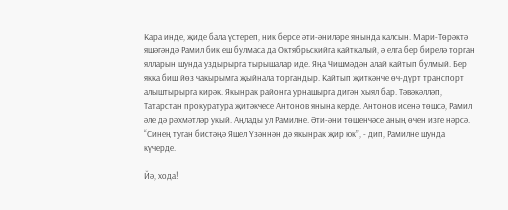Кара инде, җиде бала үстереп, ник берсе әти-әниләре янында калсын. Мари-Төрәктә яшәгәндә Рамил бик еш булмаса да Октябрьскийга кайткалый, ә елга бер бирелә торган ялларын шунда уздырырга тырышалар иде. Яңа Чишмәдән алай кайтып булмый. Бер якка биш йөз чакырымга җыйнала торгандыр. Кайтып җиткәнче өч-дүрт транспорт алыштырырга кирәк. Якынрак районга урнашырга дигән хыял бар. Тәвәкәлләп, Татарстан прокуратура җитәкчесе Антонов янына керде. Антонов исенә төшсә, Рамил әле дә рәхмәтләр укый. Аңлады ул Рамилне. Әти-әни төшенчәсе аның өчен изге нәрсә. “Синең туган бистәңә Яшел Үзәннән дә якынрак җир юк”, - дип, Рамилне шунда күчерде.

Йә, хода!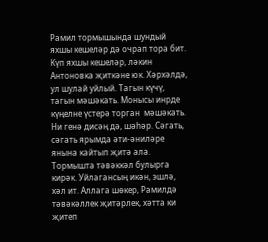Рамил тормышында шундый яхшы кешеләр дә очрап тора бит. Күп яхшы кешеләр, ләкин Антоновка җиткәне юк. Хәрхәлдә, ул шулай уйлый. Тагын күчү, тагын мәшәкать. Монысы инрде күңелне үстерә торган  мәшәкать. Ни генә дисәң дә, шәһәр. Сәгать, сәгать ярымда әти-әниләре янына кайтып җитә ала. Тормышта тәвәккәл булырга кирәк. Уйлагансың икән, эшлә, хәл ит. Аллага шөкер, Рамилдә тәвәкәллек җитәрлек, хәтта ки җитеп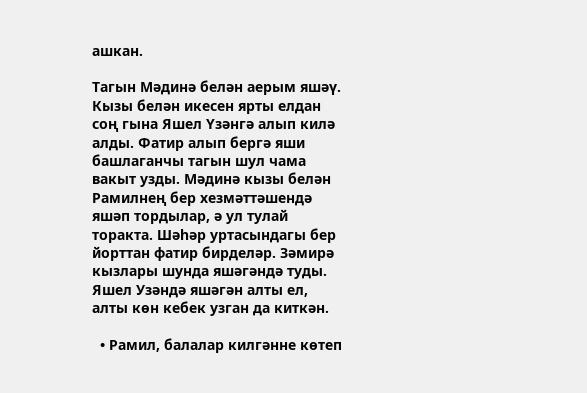ашкан.

Тагын Мәдинә белән аерым яшәү. Кызы белән икесен ярты елдан соң гына Яшел Үзәнгә алып килә алды. Фатир алып бергә яши башлаганчы тагын шул чама вакыт узды. Мәдинә кызы белән Рамилнең бер хезмәттәшендә яшәп тордылар, ә ул тулай торакта. Шәһәр уртасындагы бер йорттан фатир бирделәр. Зәмирә кызлары шунда яшәгәндә туды. Яшел Узәндә яшәгән алты ел, алты көн кебек узган да киткән.

  • Рамил, балалар килгәнне көтеп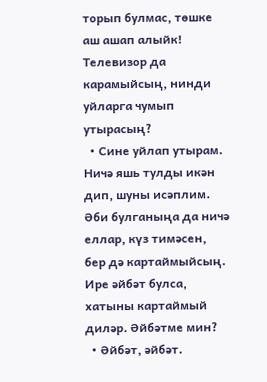торып булмас, төшке аш ашап алыйк! Телевизор да карамыйсың, нинди уйларга чумып утырасың?
  • Сине уйлап утырам. Ничә яшь тулды икән дип, шуны исәплим. Әби булганыңа да ничә еллар, күз тимәсен, бер дә картаймыйсың. Ире әйбәт булса, хатыны картаймый диләр. Әйбәтме мин?
  • Әйбәт, әйбәт.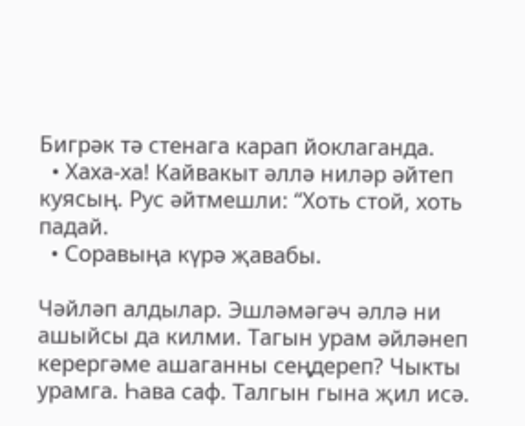Бигрәк тә стенага карап йоклаганда.
  • Хаха-ха! Кайвакыт әллә ниләр әйтеп куясың. Рус әйтмешли: “Хоть стой, хоть падай.
  • Соравыңа күрә җавабы.

Чәйләп алдылар. Эшләмәгәч әллә ни ашыйсы да килми. Тагын урам әйләнеп керергәме ашаганны сеңдереп? Чыкты урамга. Һава саф. Талгын гына җил исә.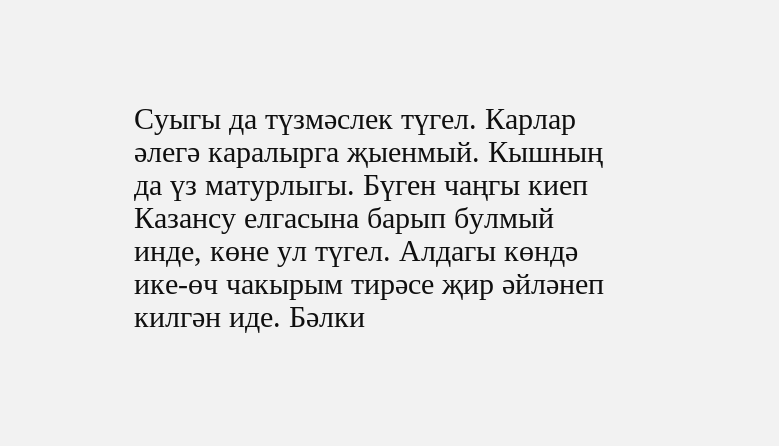Суыгы да түзмәслек түгел. Карлар әлегә каралырга җыенмый. Кышның да үз матурлыгы. Бүген чаңгы киеп Казансу елгасына барып булмый инде, көне ул түгел. Алдагы көндә ике-өч чакырым тирәсе җир әйләнеп килгән иде. Бәлки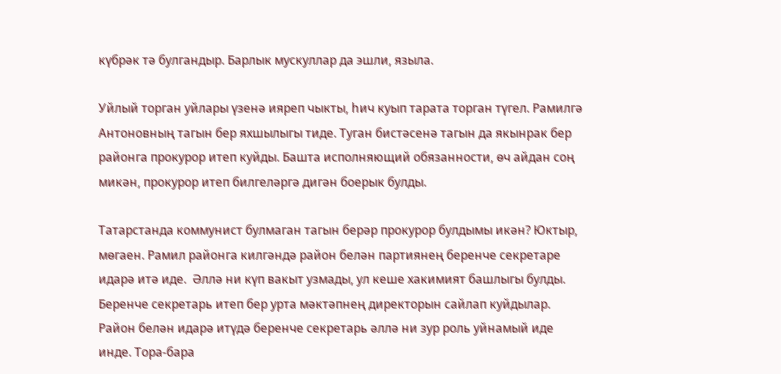күбрәк тә булгандыр. Барлык мускуллар да эшли, языла.

Уйлый торган уйлары үзенә ияреп чыкты, һич куып тарата торган түгел. Рамилгә Антоновның тагын бер яхшылыгы тиде. Туган бистәсенә тагын да якынрак бер районга прокурор итеп куйды. Башта исполняющий обязанности, өч айдан соң микән, прокурор итеп билгеләргә дигән боерык булды.

Татарстанда коммунист булмаган тагын берәр прокурор булдымы икән? Юктыр, мөгаен. Рамил районга килгәндә район белән партиянең беренче секретаре идарә итә иде.  Әллә ни күп вакыт узмады, ул кеше хакимият башлыгы булды. Беренче секретарь итеп бер урта мәктәпнең директорын сайлап куйдылар. Район белән идарә итүдә беренче секретарь әллә ни зур роль уйнамый иде инде. Тора-бара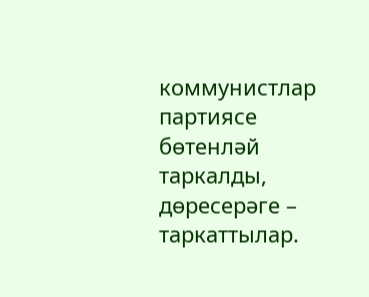коммунистлар партиясе бөтенләй таркалды, дөресерәге – таркаттылар.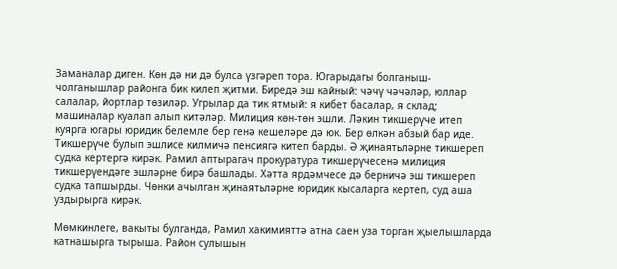Заманалар диген. Көн дә ни дә булса үзгәреп тора. Югарыдагы болганыш-чолганышлар районга бик килеп җитми. Биредә эш кайный: чәчү чәчәләр, юллар салалар, йортлар төзиләр. Угрылар да тик ятмый: я кибет басалар, я склад; машиналар куалап алып китәләр. Милиция көн-төн эшли. Ләкин тикшерүче итеп куярга югары юридик белемле бер генә кешеләре дә юк. Бер өлкән абзый бар иде. Тикшерүче булып эшлисе килмичә пенсиягә китеп барды. Ә җинаятьләрне тикшереп судка кертергә кирәк. Рамил аптырагач прокуратура тикшерүчесенә милиция тикшерүендәге эшләрне бирә башлады. Хәтта ярдәмчесе дә берничә эш тикшереп судка тапшырды. Чөнки ачылган җинаятьләрне юридик кысаларга кертеп, суд аша уздырырга кирәк.

Мөмкинлеге, вакыты булганда, Рамил хакимияттә атна саен уза торган җыелышларда катнашырга тырыша. Район сулышын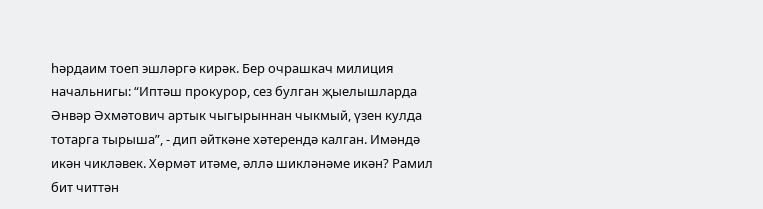һәрдаим тоеп эшләргә кирәк. Бер очрашкач милиция начальнигы: “Иптәш прокурор, сез булган җыелышларда Әнвәр Әхмәтович артык чыгырыннан чыкмый, үзен кулда тотарга тырыша”, - дип әйткәне хәтерендә калган. Имәндә икән чикләвек. Хөрмәт итәме, әллә шикләнәме икән? Рамил бит читтән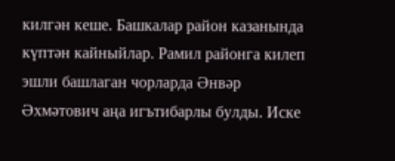килгән кеше. Башкалар район казанында күптән кайныйлар. Рамил районга килеп эшли башлаган чорларда Әнвәр Әхмәтович аңа игътибарлы булды. Иске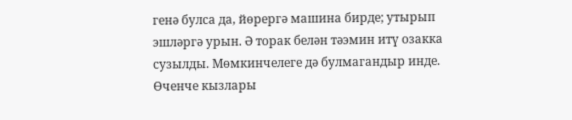генә булса да, йөрергә машина бирде; утырып эшләргә урын. Ә торак белән тәэмин итү озакка сузылды. Мөмкинчелеге дә булмагандыр инде. Өченче кызлары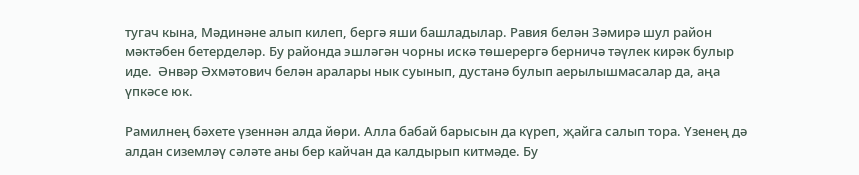тугач кына, Мәдинәне алып килеп, бергә яши башладылар. Равия белән Зәмирә шул район мәктәбен бетерделәр. Бу районда эшләгән чорны искә төшерергә берничә тәүлек кирәк булыр иде.  Әнвәр Әхмәтович белән аралары нык суынып, дустанә булып аерылышмасалар да, аңа үпкәсе юк.

Рамилнең бәхете үзеннән алда йөри. Алла бабай барысын да күреп, җайга салып тора. Үзенең дә алдан сиземләү сәләте аны бер кайчан да калдырып китмәде. Бу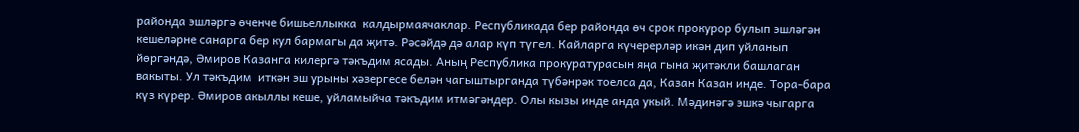районда эшләргә өченче бишьеллыкка  калдырмаячаклар. Республикада бер районда өч срок прокурор булып эшләгән кешеләрне санарга бер кул бармагы да җитә. Рәсәйдә дә алар күп түгел. Кайларга күчерерләр икән дип уйланып йөргәндә, Әмиров Казанга килергә тәкъдим ясады. Аның Республика прокуратурасын яңа гына җитәкли башлаган вакыты. Ул тәкъдим  иткән эш урыны хәзергесе белән чагыштырганда түбәнрәк тоелса да, Казан Казан инде. Тора-бара күз күрер. Әмиров акыллы кеше, уйламыйча тәкъдим итмәгәндер. Олы кызы инде анда укый. Мәдинәгә эшкә чыгарга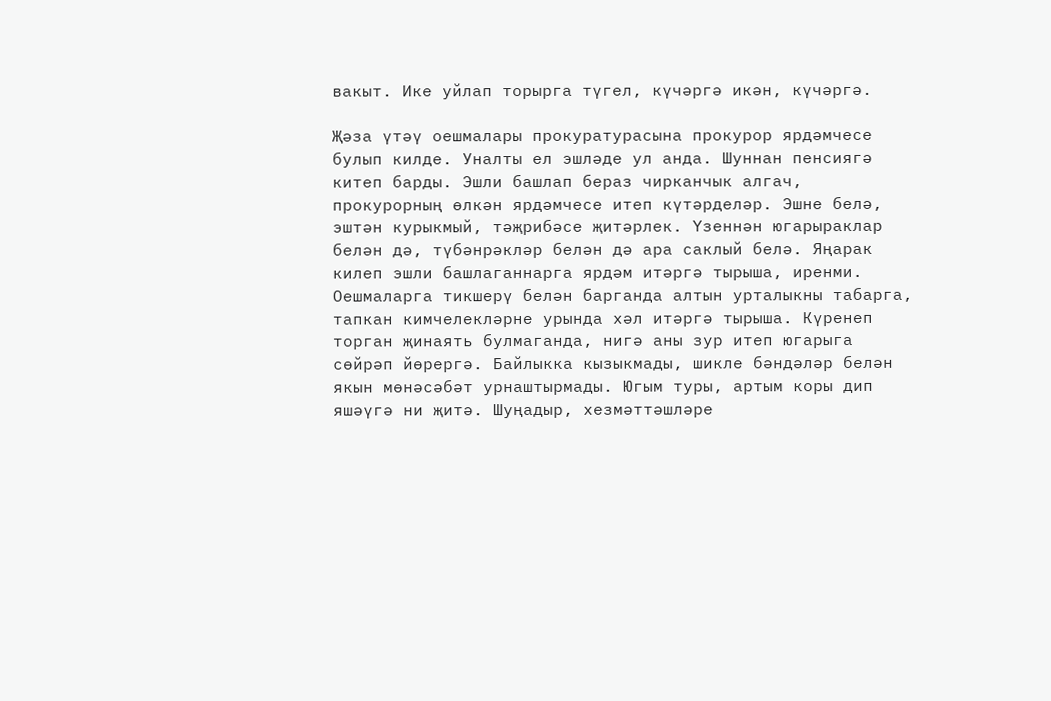вакыт. Ике уйлап торырга түгел, күчәргә икән, күчәргә.

Җәза үтәү оешмалары прокуратурасына прокурор ярдәмчесе булып килде. Уналты ел эшләде ул анда. Шуннан пенсиягә китеп барды. Эшли башлап бераз чирканчык алгач, прокурорның өлкән ярдәмчесе итеп күтәрделәр. Эшне белә, эштән курыкмый, тәҗрибәсе җитәрлек. Үзеннән югарыраклар белән дә, түбәнрәкләр белән дә ара саклый белә. Яңарак килеп эшли башлаганнарга ярдәм итәргә тырыша, иренми. Оешмаларга тикшерү белән барганда алтын урталыкны табарга, тапкан кимчелекләрне урында хәл итәргә тырыша. Күренеп торган җинаять булмаганда, нигә аны зур итеп югарыга сөйрәп йөрергә. Байлыкка кызыкмады, шикле бәндәләр белән якын мөнәсәбәт урнаштырмады. Югым туры, артым коры дип яшәүгә ни җитә. Шуңадыр, хезмәттәшләре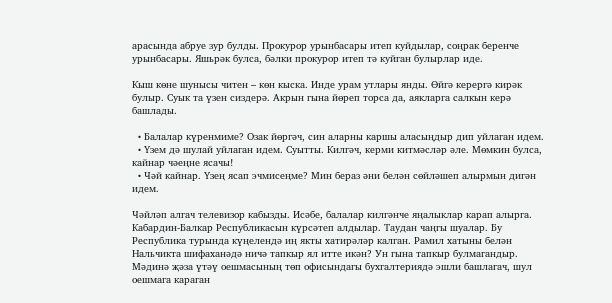арасында абруе зур булды. Прокурор урынбасары итеп куйдылар, соңрак беренче урынбасары. Яшьрәк булса, бәлки прокурор итеп тә куйган булырлар иде.

Кыш көне шунысы читен – көн кыска. Инде урам утлары янды. Өйгә керергә кирәк булыр. Суык та үзен сиздерә. Акрын гына йөреп торса да, аякларга салкын керә башлады.

  • Балалар күренмиме? Озак йөргәч, син аларны каршы аласыңдыр дип уйлаган идем.
  • Үзем дә шулай уйлаган идем. Суытты. Килгәч, керми китмәсләр әле. Мөмкин булса, кайнар чәеңне ясачы!
  • Чәй кайнар. Үзең ясап эчмисеңме? Мин бераз әни белән сөйләшеп алырмын дигән идем.

Чәйләп алгач телевизор кабызды. Исәбе, балалар килгәнче яңалыклар карап алырга. Кабардин-Балкар Республикасын күрсәтеп алдылар. Таудан чаңгы шуалар. Бу Республика турында күңелендә иң якты хатирәләр калган. Рамил хатыны белән Нальчикта шифаханәдә ничә тапкыр ял итте икән? Ун гына тапкыр булмагандыр. Мәдинә җәза үтәү оешмасының төп офисындагы бухгалтериядә эшли башлагач, шул оешмага караган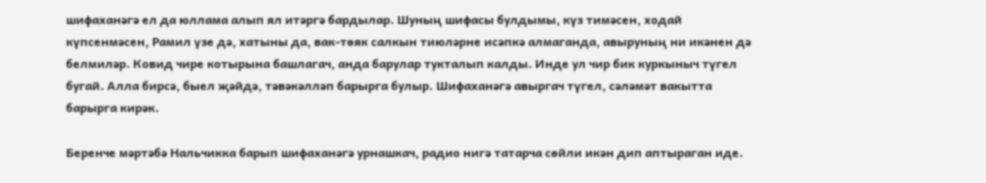шифаханәгә ел да юллама алып ял итәргә бардылар. Шуның шифасы булдымы, күз тимәсен, ходай күпсенмәсен, Рамил үзе дә, хатыны да, вак-төяк салкын тиюләрне исәпкә алмаганда, авыруның ни икәнен дә белмиләр. Ковид чире котырына башлагач, анда барулар тукталып калды. Инде ул чир бик куркыныч түгел бугай. Алла бирсә, быел җәйдә, тәвәкәлләп барырга булыр. Шифаханәгә авыргач түгел, сәләмәт вакытта барырга кирәк.

Беренче мәртәбә Нальчикка барып шифаханәгә урнашкач, радио нигә татарча сөйли икән дип аптыраган иде.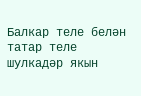Балкар теле белән татар теле шулкадәр якын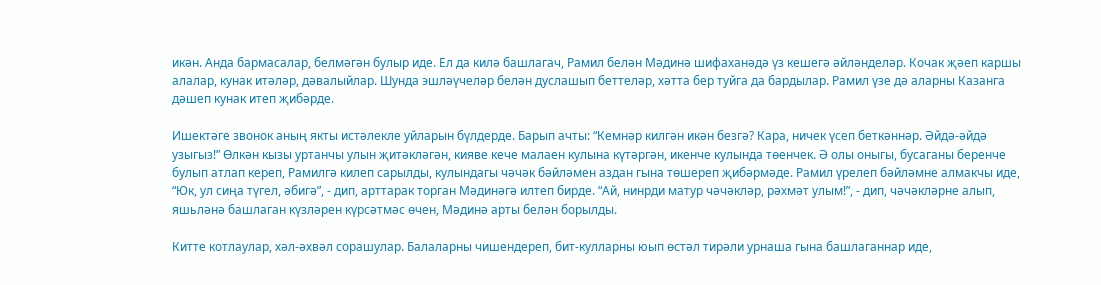икән. Анда бармасалар, белмәгән булыр иде. Ел да килә башлагач, Рамил белән Мәдинә шифаханәдә үз кешегә әйләнделәр. Кочак җәеп каршы алалар, кунак итәләр, дәвалыйлар. Шунда эшләүчеләр белән дуслашып беттеләр, хәтта бер туйга да бардылар. Рамил үзе дә аларны Казанга дәшеп кунак итеп җибәрде.

Ишектәге звонок аның якты истәлекле уйларын бүлдерде. Барып ачты: “Кемнәр килгән икән безгә? Кара, ничек үсеп беткәннәр. Әйдә-әйдә узыгыз!” Өлкән кызы уртанчы улын җитәкләгән, кияве кече малаен кулына күтәргән, икенче кулында төенчек. Ә олы оныгы, бусаганы беренче булып атлап кереп, Рамилгә килеп сарылды, кулындагы чәчәк бәйләмен аздан гына төшереп җибәрмәде. Рамил үрелеп бәйләмне алмакчы иде, “Юк, ул сиңа түгел, әбигә”, - дип, арттарак торган Мәдинәгә илтеп бирде. “Ай, нинрди матур чәчәкләр, рәхмәт улым!”, - дип, чәчәкләрне алып, яшьләнә башлаган күзләрен күрсәтмәс өчен, Мәдинә арты белән борылды.

Китте котлаулар, хәл-әхвәл сорашулар. Балаларны чишендереп, бит-кулларны юып өстәл тирәли урнаша гына башлаганнар иде,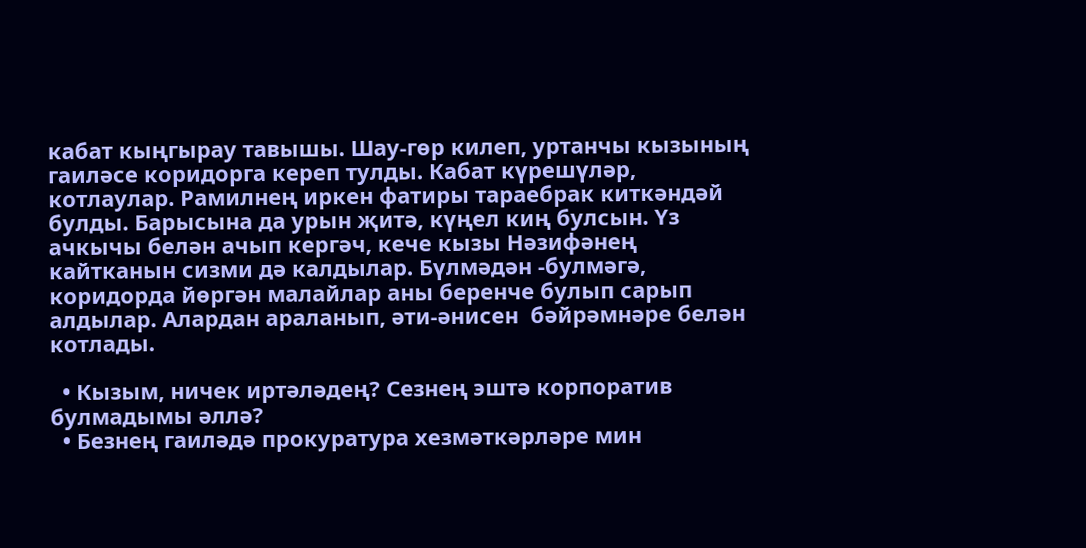кабат кыңгырау тавышы. Шау-гөр килеп, уртанчы кызының гаиләсе коридорга кереп тулды. Кабат күрешүләр, котлаулар. Рамилнең иркен фатиры тараебрак киткәндәй булды. Барысына да урын җитә, күңел киң булсын. Үз ачкычы белән ачып кергәч, кече кызы Нәзифәнең кайтканын сизми дә калдылар. Бүлмәдән -булмәгә, коридорда йөргән малайлар аны беренче булып сарып алдылар. Алардан араланып, әти-әнисен  бәйрәмнәре белән котлады.

  • Кызым, ничек иртәләдең? Сезнең эштә корпоратив булмадымы әллә?
  • Безнең гаиләдә прокуратура хезмәткәрләре мин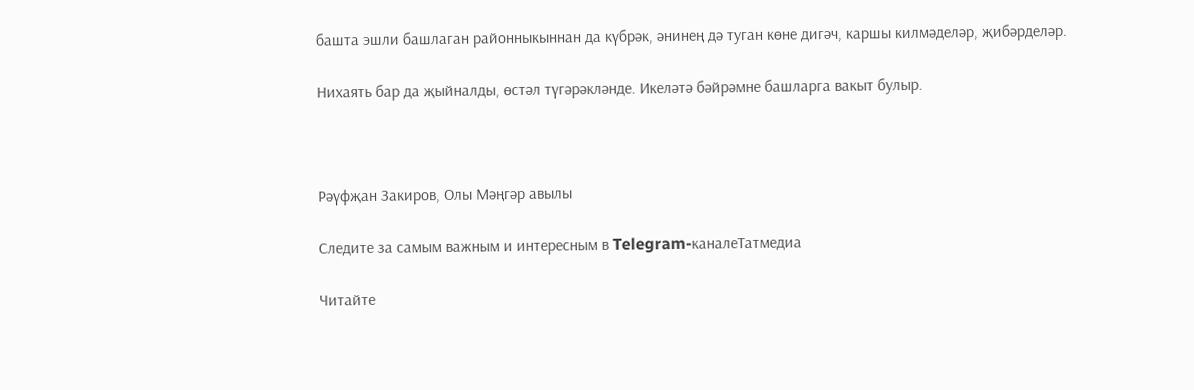башта эшли башлаган районныкыннан да күбрәк, әнинең дә туган көне дигәч, каршы килмәделәр, җибәрделәр.

Нихаять бар да җыйналды, өстәл түгәрәкләнде. Икеләтә бәйрәмне башларга вакыт булыр.



Рәүфҗан Закиров, Олы Мәңгәр авылы

Следите за самым важным и интересным в Telegram-каналеТатмедиа

Читайте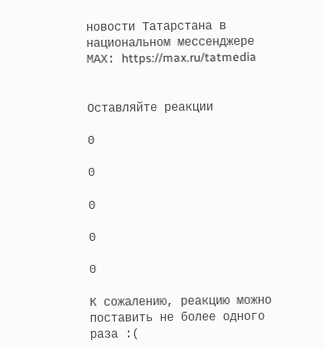новости Татарстана в национальном мессенджере MАХ: https://max.ru/tatmedia


Оставляйте реакции

0

0

0

0

0

К сожалению, реакцию можно поставить не более одного раза :(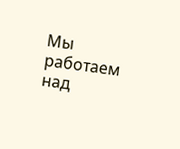Мы работаем над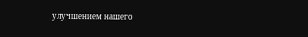улучшением нашего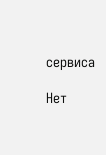сервиса

Нет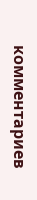комментариев